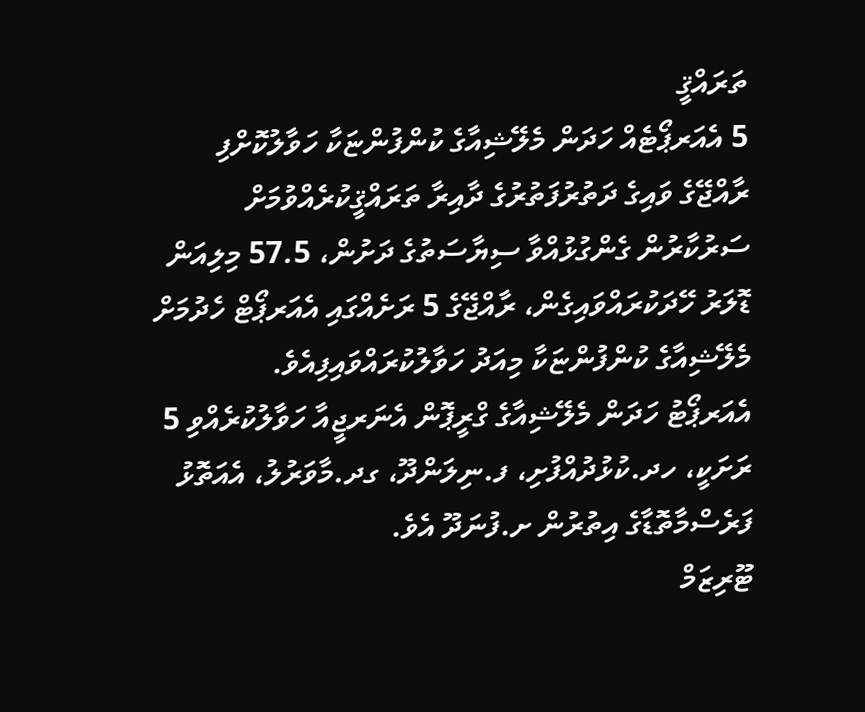ތަރައްޤީ
5 އެއަރޕޯޓެއް ހަދަން މެލޭޝިއާގެ ކުންފުންޏަކާ ހަވާލުކޮށްފި
ރާއްޖޭގެ ވައިގެ ދަތުރުފަތުރުގެ ދާއިރާ ތަރައްޤީކުރެއްވުމަށް ސަރުކާރުން ގެންގުޅުއްވާ ސިޔާސަތުގެ ދަށުން، 57.5 މިލިއަން ޑޮލަރު ހޭދަކުރައްވައިގެން، ރާއްޖޭގެ 5 ރަށެއްގައި އެއަރޕޯޓް ހެދުމަށް މެލޭޝިއާގެ ކުންފުންޏަކާ މިއަދު ހަވާލުކުރައްވައިފިއެވެ.
އެއަރޕޯޓު ހަދަން މެލޭޝިއާގެ ގްރީޕޮން އެނަރޖީއާ ހަވާލުކުރެއްވި 5 ރަށަކީ، ހދ.ކުޅުދުއްފުށި، ފ.ނިލަންދޫ، ގދ.މާވަރުލު، އެއަތޮޅު ފަރެސްމާތޮޑާގެ އިތުރުން ށ.ފުނަދޫ އެވެ.
ޓޫރިޒަމް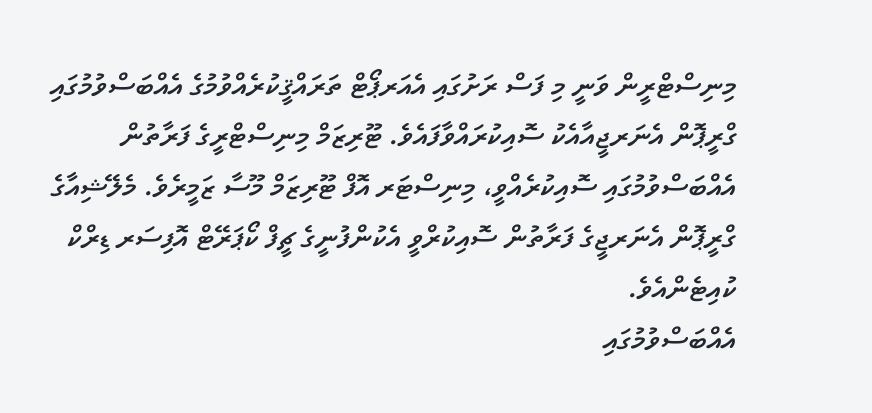މިނިސްޓްރީން ވަނީ މި ފަސް ރަށުގައި އެއަރޕޯޓް ތަރައްޤީކުރެއްވުމުގެ އެއްބަސްވުމުގައި  ގްރީޕޮން އެނަރޖީއާއެކު ސޮއިކުރައްވާފައެވެ. ޓޫރިޒަމް މިނިސްޓްރީގެ ފަރާތުން އެއްބަސްވުމުގައި ސޮއިކުރެއްވީ، މިނިސްޓަރ އޮފް ޓޫރިޒަމް މޫސާ ޒަމީރެވެ. މެލޭޝިއާގެ ގްރީޕޮން އެނަރޖީގެ ފަރާތުން ސޮއިކުރްވީ އެކުންފުނީގެ ޗީފް ކޯޕަރޭޓް އޮފިސަރ ޑިރްކް ކުއިޓެންއެވެ.
އެއްބަސްވުމުގައި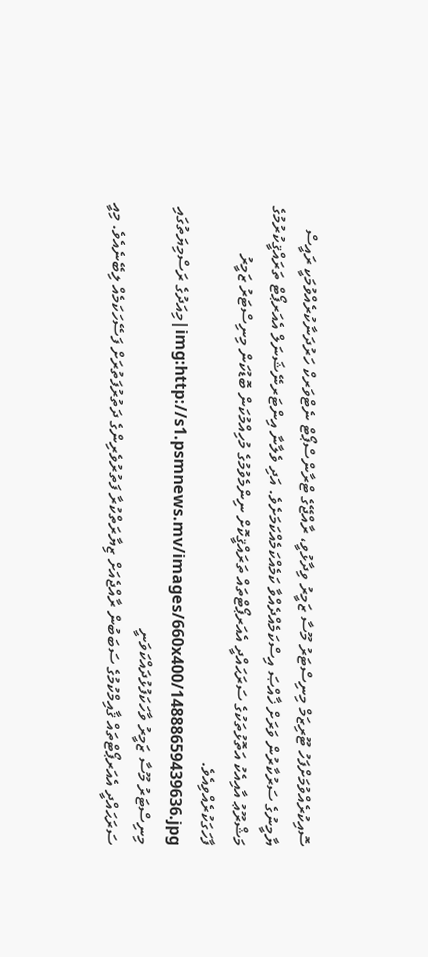ސޮއިކުރެއްވުމަށްފަހު ޓޫރިޒަމް މިނިސްޓަރު މޫސާ ޒަމީރު ވިދާޅުވީ، ރާއްޖޭގެ ޓްރާންސްޕޯޓް ނެޓްވަރކް ހަރުދަނާކުރެއްވުމަކީ ރައީސް ޔާމީނުގެ ސަރުކާރުން ވަރަށް ޚާއްޞަ އިސްކަމެއްދެއްވާ ކަމެއްކަމެއްކަމަށެވެ. އަދި ވެލާނާ އިންޓަރނޭޝަނަލް އެއަރޕޯޓް ތަރައްޤީކުރުމުގެ މަޝްރޫޢު އާއިއެކު އަތޮޅުތަކުގެ ސަރަޙައްދީ އެއަރޕޯޓްތައް ތަރައްޤީކޮށް ނިންމެވުމުގެ މުހިއްމުކަން ބޮޑުކަން މިނިސްޓަރު ޒަމީރު ފާހަގަކުރެއްވިއެވެ.
img:http://s1.psmnews.mv/images/660x400/14888659439636.jpg|މިއަދުގެ ރަސްމިޔަތުގައި މިނިސްޓަރު މޫސާ ޒަމީރު ވާހަކަފުޅުދައްކަވަނީ
ސަރަޙައްދީ އެއަރޕޯޓްތައް ޤާއިމްކުމުގެ ސަބަބުން ރާއްޖެއަށް ޒިޔާރަތްކުރާ ފަތުރުވެރިންގެ ދަތުރުފަތުރަށް ފަސޭހަކަމެއް ލިބޭނެއެވެ. މިއީ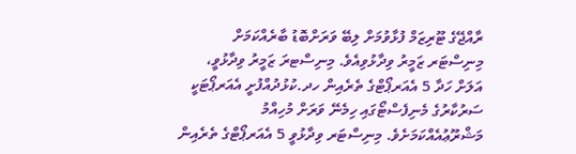ރާއްޖޭގެ ޓޫރިޒަމް ފުޅާވުމަށް ލިބޭ ވަރަށްބޮޑު ބާރެއްކަމަށް މިނިސްޓަރ ޒަމީރު ވިދާޅުވިއެވެ. މިނިސްޓރަ ޒަމީރު ވިދާޅުވީ، އަލަށް ހަދާ 5 އެއަރޕޯޓްގެ ތެރެއިން ހދ.ކުޅުދުއްފުށީ އެއަރޕޯޓަކީ ސަރުކާރުގެ މެނިފެސްޓޯގައި ހިމެނޭ ވަރަށް މުހިއްމު މަޝްރޫޢުއެއްކަމަށެވެ. މިނިސްޓަރ ވިދާޅުވީ 5 އެއަރޕޯޓްގެ ތެރެއިން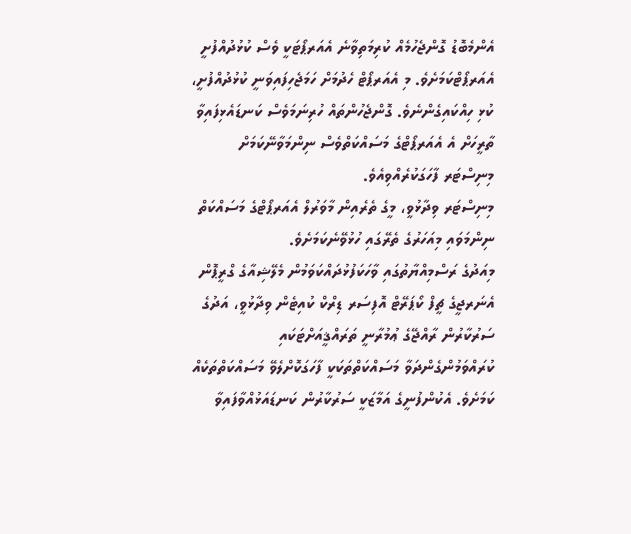އެންމެބޮޑު ގޮންޖެހުމެއް ކުރިމަތިވާނެ އެއަރޕޯޓަކީ ވެސް ކުޅުދުއްފުށީ އެއަރޕޯޓްކަމަށެވެ. މި އެއަރޕޯޓް ހެދުމަށް ހަމަޖެހިފައިވަނީ ކުޅުދުއްފުށީ، ކުޅި ހިއްކައިގެންނެވެ. ގޮންޖެހުންތައް ހުރިނަމަވެސް ކަނޑައެޅިފައިވާ ތާރީހަށް އެ އެއަރޕޯޓްގެ މަސައްކަތްވެސް ނިންމަވާނޭކަމަށް މިނިސްޓަރ ފާހަގަކުރެއްވިއެވެ.
މިނިސްޓަރ ވިދާޅުވީ، މީގެ ތެރެއިން މާވަރުލް އެއަރޕޯޓްގެ މަސައްކަތް ނިންމަވައި މިއަހަރުގެ ތެރޭގައި ހުޅުވޭނެކަމަށެވެ.
މިއަދުގެ ރަސްމިއްޔާތުގައި ވާހަކަފުޅުދައްކަވަމުން މެލޭޝިއާގެ ގްރީޕޮން އެނަރޖީގެ ޗީފް ކޯޕަރޭޓް އޮފިސަރ ޑިރްކް ކުއިޓެން ވިދާޅުވީ، އަދުގެ ސަރުކާރުން ރާއްޖޭގެ ޢުމުރާނީ ތަރައްޤީއަށްޓަކައި ކުރައްވަމުންގެންދަވާ މަސައްކަތްތަކަކީ ފާހަގަކޮށްލެވޭ މަސައްކަތްތަކެއް ކަމަށެވެ. އެކުންފުނީގެ އަމާޒަކީ ސަރުކާރުން ކަނޑައަޅުއްވާފައިވާ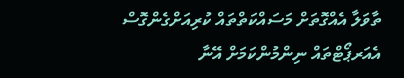ތާވަލާ އެއްގޮތަށް މަސައްކަތްތައް ކުރިއަށްގެންގޮސް އެއަރޕޯޓްތައް ނިންމުންކަމަށް އޭނާ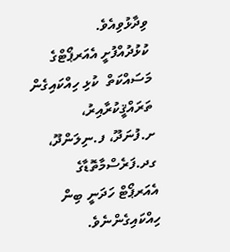ވިދާޅުވިއެވެ.
ކުޅުދުއްފުށީ އެއަރޕޯޓްގެ މަސައްކަތް  ކުޅި ހިއްކައިގެން ތަރައްޤީކުރާއިރު، ށ.ފުނަދޫ، ފ.ނިލަންދޫ، ގދ.ފަރެސްމާތޮޑާގެ އެއަރޕޯޓް ހަދަނީ ބިން ހިއްކައިގެންނެވެ.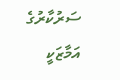ސަރުކާރުގެ އަމާޒަކީ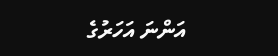އަންނަ އަހަރުގެ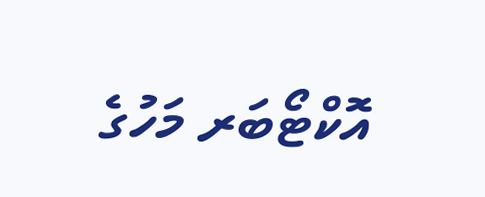އޮކްޓޯބަރ މަހުގެ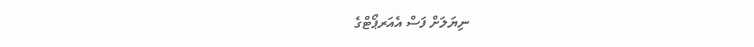ނިޔަލަށް ފަސް އެއަރޕޯޓްގެ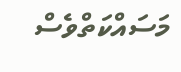މަސައްކަތްވެސް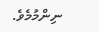ނިންމުމެވެ.